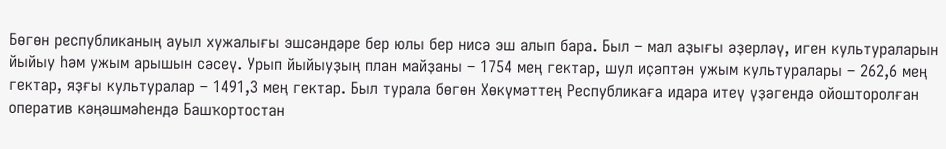Бөгөн республиканың ауыл хужалығы эшсәндәре бер юлы бер нисә эш алып бара. Был – мал аҙығы әҙерләү, иген культураларын йыйыу һәм ужым арышын сәсеү. Урып йыйыуҙың план майҙаны – 1754 мең гектар, шул иҫәптән ужым культуралары – 262,6 мең гектар, яҙғы культуралар – 1491,3 мең гектар. Был турала бөгөн Хөкүмәттең Республикаға идара итеү үҙәгендә ойошторолған оператив кәңәшмәһендә Башҡортостан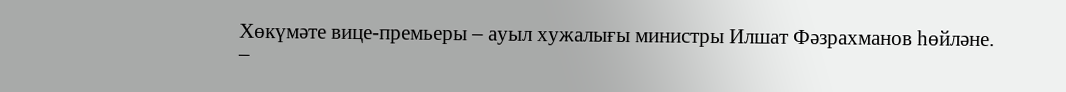Хөкүмәте вице-премьеры – ауыл хужалығы министры Илшат Фәзрахманов һөйләне.
–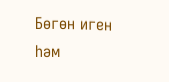Бөгөн иген һәм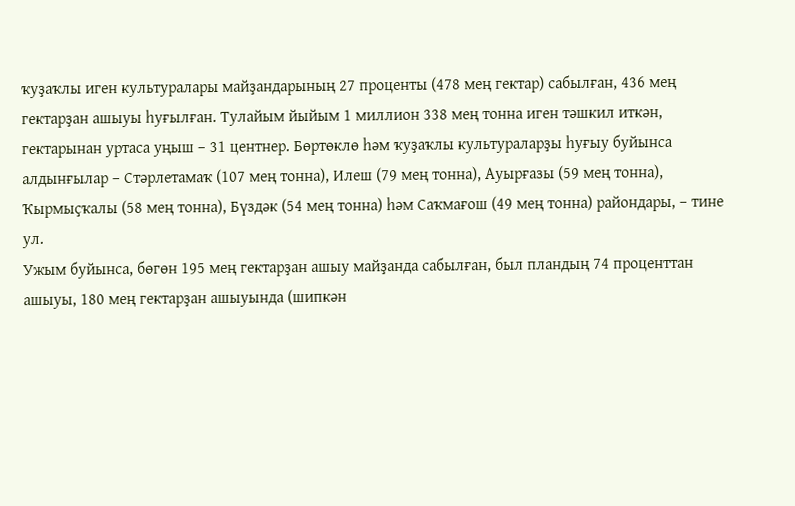ҡуҙаҡлы иген культуралары майҙандарының 27 проценты (478 мең гектар) сабылған, 436 мең гектарҙан ашыуы һуғылған. Тулайым йыйым 1 миллион 338 мең тонна иген тәшкил иткән, гектарынан уртаса уңыш – 31 центнер. Бөртөклө һәм ҡуҙаҡлы культураларҙы һуғыу буйынса алдынғылар – Стәрлетамаҡ (107 мең тонна), Илеш (79 мең тонна), Ауырғазы (59 мең тонна), Ҡырмыҫҡалы (58 мең тонна), Бүздәк (54 мең тонна) һәм Саҡмағош (49 мең тонна) райондары, – тине ул.
Ужым буйынса, бөгөн 195 мең гектарҙан ашыу майҙанда сабылған, был пландың 74 проценттан ашыуы, 180 мең гектарҙан ашыуында (шипкән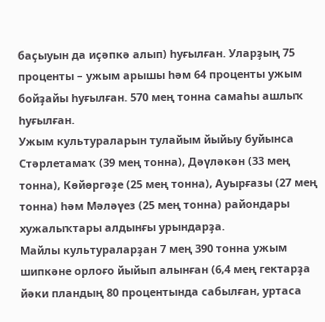баҫыуын да иҫәпкә алып) һуғылған. Уларҙың 75 проценты – ужым арышы һәм 64 проценты ужым бойҙайы һуғылған. 570 мең тонна самаһы ашлыҡ һуғылған.
Ужым культураларын тулайым йыйыу буйынса Стәрлетамаҡ (39 мең тонна), Дәүләкән (33 мең тонна), Көйөргәҙе (25 мең тонна), Ауырғазы (27 мең тонна) һәм Мәләүез (25 мең тонна) райондары хужалыҡтары алдынғы урындарҙа.
Майлы культураларҙан 7 мең 390 тонна ужым шипкәне орлоғо йыйып алынған (6,4 мең гектарҙа йәки пландың 80 процентында сабылған, уртаса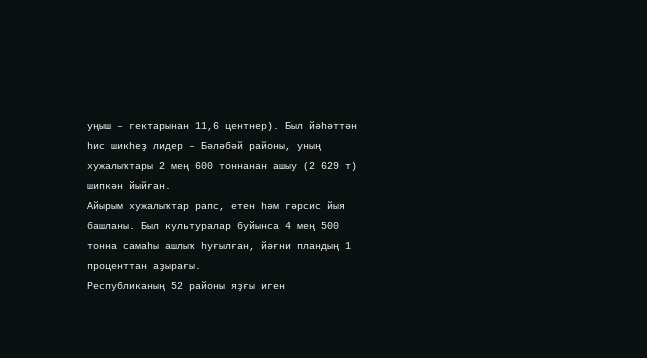уңыш – гектарынан 11,6 центнер). Был йәһәттән һис шикһеҙ лидер – Бәләбәй районы, уның хужалыҡтары 2 мең 600 тоннанан ашыу (2 629 т) шипкән йыйған.
Айырым хужалыҡтар рапс, етен һәм гәрсис йыя башланы. Был культуралар буйынса 4 мең 500 тонна самаһы ашлыҡ һуғылған, йәғни пландың 1 проценттан аҙырағы.
Республиканың 52 районы яҙғы иген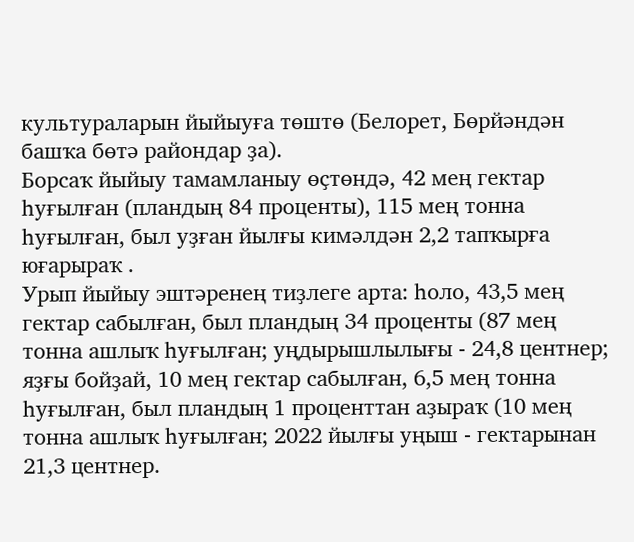культураларын йыйыуға төштө (Белорет, Бөрйәндән башҡа бөтә райондар ҙа).
Борсаҡ йыйыу тамамланыу өҫтөндә, 42 мең гектар һуғылған (пландың 84 проценты), 115 мең тонна һуғылған, был уҙған йылғы кимәлдән 2,2 тапҡырға юғарыраҡ .
Урып йыйыу эштәренең тиҙлеге арта: һоло, 43,5 мең гектар сабылған, был пландың 34 проценты (87 мең тонна ашлыҡ һуғылған; уңдырышлылығы - 24,8 центнер; яҙғы бойҙай, 10 мең гектар сабылған, 6,5 мең тонна һуғылған, был пландың 1 проценттан аҙыраҡ (10 мең тонна ашлыҡ һуғылған; 2022 йылғы уңыш - гектарынан 21,3 центнер.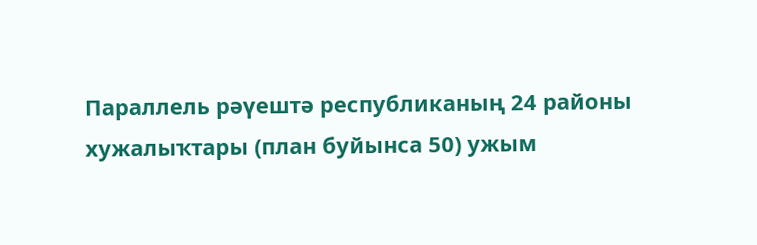Параллель рәүештә республиканың 24 районы хужалыҡтары (план буйынса 50) ужым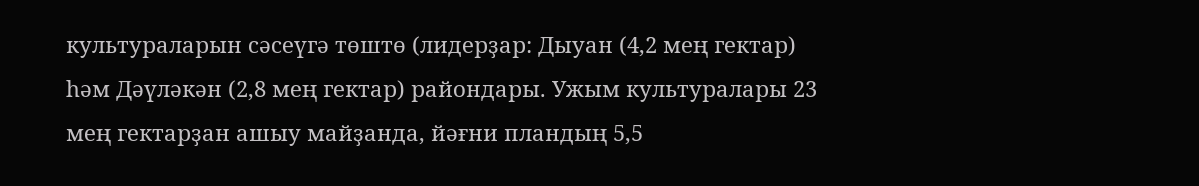культураларын сәсеүгә төштө (лидерҙар: Дыуан (4,2 мең гектар) һәм Дәүләкән (2,8 мең гектар) райондары. Ужым культуралары 23 мең гектарҙан ашыу майҙанда, йәғни пландың 5,5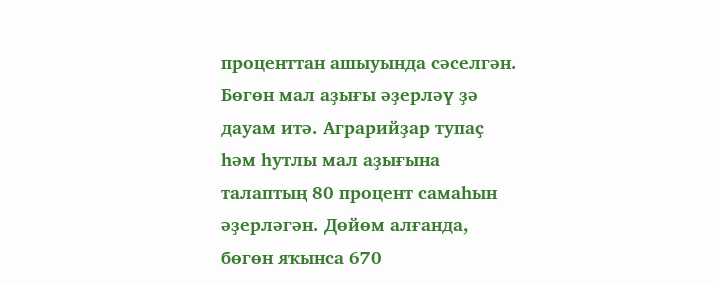проценттан ашыуында сәселгән.
Бөгөн мал аҙығы әҙерләү ҙә дауам итә. Аграрийҙар тупаҫ һәм һутлы мал аҙығына талаптың 80 процент самаһын әҙерләгән. Дөйөм алғанда, бөгөн яҡынса 670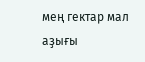мең гектар мал аҙығы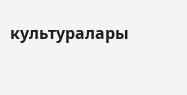культуралары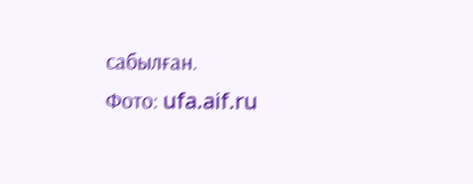сабылған.
Фото: ufa.aif.ru